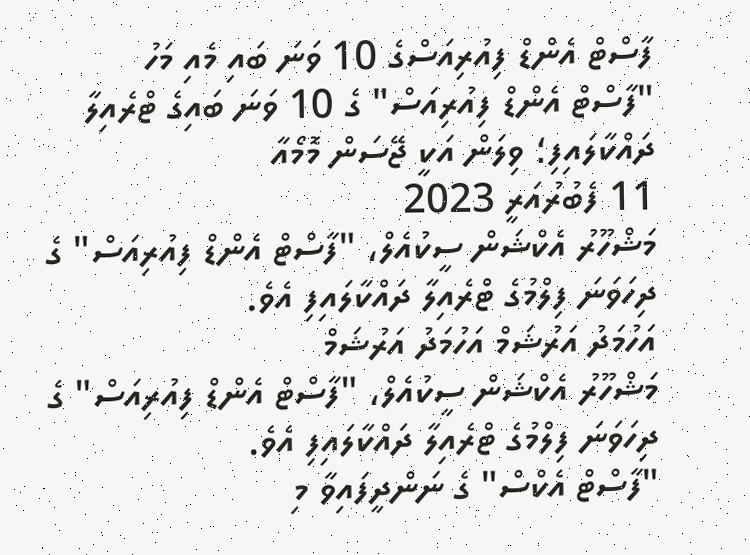ފާސްޓް އެންޑް ފިއުރިއަސްގެ 10 ވަނަ ބައި މެއި މަހު
"ފާސްޓް އެންޑް ފިއުރިއަސް" ގެ 10 ވަނަ ބައިގެ ޓްރެއިލާ ދައްކާލައިފި؛ ވިލަން އަކީ ޖޭސަން މޮމޯއާ
11 ފެބުރުއަރީ 2023
މަޝްހޫރު އެކްޝަން ސީކުއެލް، "ފާސްޓް އެންޑް ފިއުރިއަސް" ގެ ދިހަވަނަ ފިލްމުގެ ޓްރެއިލާ ދައްކާލައިފި އެވެ.
އަހުމަދު އަރުޝަމް އަހުމަދު އަރުޝަމް
މަޝްހޫރު އެކްޝަން ސީކުއެލް، "ފާސްޓް އެންޑް ފިއުރިއަސް" ގެ ދިހަވަނަ ފިލްމުގެ ޓްރެއިލާ ދައްކާލައިފި އެވެ.
"ފާސްޓް އެކްސް" ގެ ނަންދީފައިވާ މި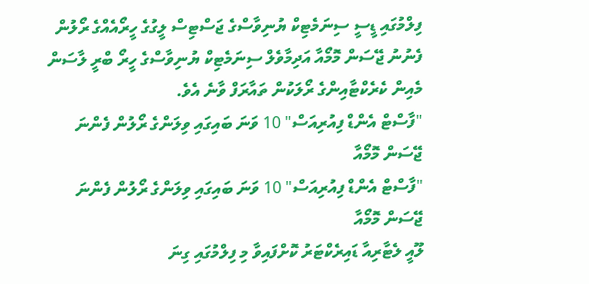ފިލްމުގައި ޑީސީ ސިނަމެޓިކް ޔުނިވާސްގެ ޖަސްޓިސް ލީގުގެ ހީރޯއެއްގެ ރޯލުން ފެނުނު ޖޭސަން މޮމޯއާ އަދިމާވެލް ސިނަމެޓިކް ޔުނިވާސްގެ ހީރޯ ބްރީ ލާސަން މެއިން ކެރެކްޓާއިންގެ ރޯލަކުން ތައާރަފް ވާނެ އެވެ.
"ފާސްޓް އެންޑް ފިއުރިއަސް" 10 ވަނަ ބައިގައި ވިލަންގެ ރޯލުން ފެންނަ ޖޭސަން މޮމޯއާ
"ފާސްޓް އެންޑް ފިއުރިއަސް" 10 ވަނަ ބައިގައި ވިލަންގެ ރޯލުން ފެންނަ ޖޭސަން މޮމޯއާ
ލޫއީ ލެޓާރިއާ ޑައިރެކްޓަރު ކޮށްފައިވާ މި ފިލްމުގައި ގިނަ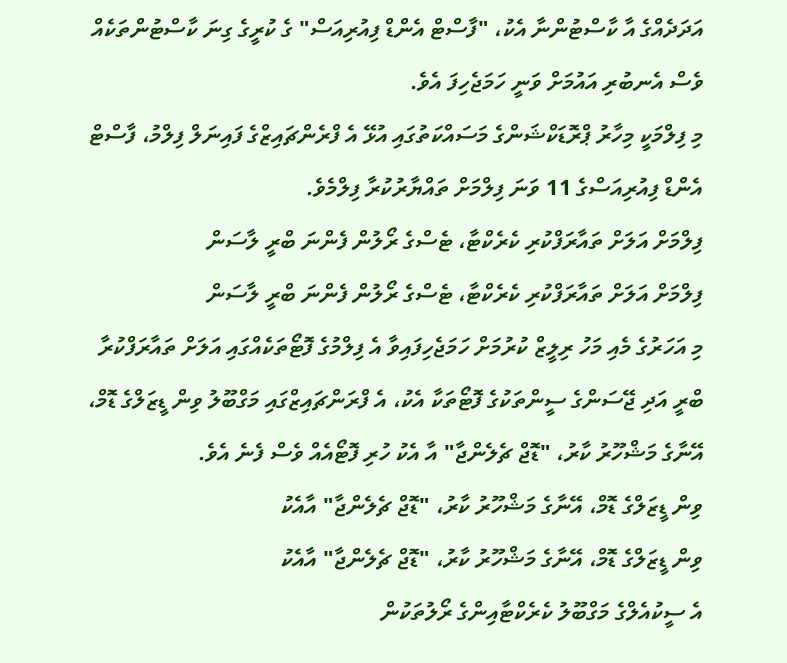އަދަދެއްގެ އާ ކާސްޓުންނާ އެކު، "ފާސްޓް އެންޑް ފިއުރިއަސް" ގެ ކުރީގެ ގިނަ ކާސްޓުންތަކެއް ވެސް އެނބުރި އައުމަށް ވަނީ ހަމަޖެހިފަ އެވެ.
މި ފިލްމަކީ މިހާރު ޕްރޮޑަކްޝަންގެ މަސައްކަތުގައި އުޅޭ އެ ފްރެންޗައިޒްގެ ފައިނަލް ފިލްމު، ފާސްޓް އެންޑް ފިއުރިއަސްގެ 11 ވަނަ ފިލްމަށް ތައްޔާރުކުރާ ފިލްމެވެ.
ފިލްމަށް އަލަށް ތައާރަފްކުރި ކެރެކްޓާ، ޓެސްގެ ރޯލުން ފެންނަ ބްރީ ލާސަން
ފިލްމަށް އަލަށް ތައާރަފްކުރި ކެރެކްޓާ، ޓެސްގެ ރޯލުން ފެންނަ ބްރީ ލާސަން
މި އަހަރުގެ މެއި މަހު ރިލީޒް ކުރުމަށް ހަމަޖެހިފައިވާ އެ ފިލްމުގެ ފޮޓޯތަކެއްގައި އަލަށް ތައާރަފްކުރާ ބްރީ އަދި ޖޭސަންގެ ސީންތަކުގެ ފޮޓޯތަކާ އެކު، އެ ފްރަންޗައިޒްގައި މަގްބޫލު ވިން ޑީޒަލްގެ ޑޮމް، އޭނާގެ މަޝްހޫރު ކާރު، "ޑޮޖް ޗެލެންޖާ" އާ އެކު ހުރި ފޮޓޯއެއް ވެސް ފެނެ އެވެ.
ވިން ޑީޒަލްގެ ޑޮމް، އޭނާގެ މަޝްހޫރު ކާރު، "ޑޮޖް ޗެލެންޖާ" އާއެކު
ވިން ޑީޒަލްގެ ޑޮމް، އޭނާގެ މަޝްހޫރު ކާރު، "ޑޮޖް ޗެލެންޖާ" އާއެކު
އެ ސީކުއެލްގެ މަގްބޫލު ކެރެކްޓާއިންގެ ރޯލުތަކުން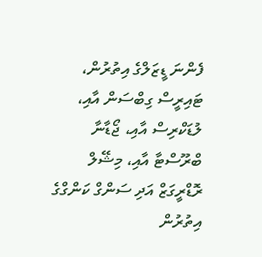ފެންނަ ޑީޒަލްގެ އިތުރުން، ޓައިރީސް ގިބްސަން އާއި، ލުޑަކްރިސް އާއި، ޖޯޑާނާ ބްރޫސްޓާ އާއި، މިޝޭލް ރޮޑްރީގަޒް އަދި ސަންގް ކަންގްގެ އިތުރުން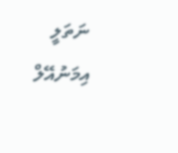ނަތަލީ އިމަނުއޭލް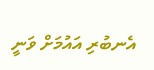އެނބުރި އައުމަށް ވަނީ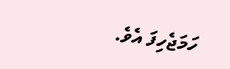ހަމަޖެހިފަ އެވެ.